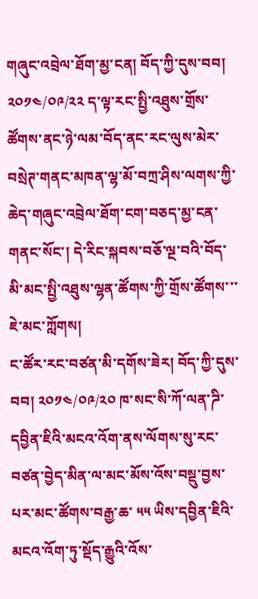གཞུང་འབྲེལ་ཐོག་མྱ་ངན། བོད་ཀྱི་དུས་བབ། ༢༠༡༤/༠༩/༢༢ ད་ལྟ་རང་སྤྱི་འཐུས་གྲོས་ཚོགས་ནང་ཉེ་ལམ་བོད་ནང་རང་ལུས་མེར་བསྲེཊ་གནང་མཁན་ལྷ་མོ་བཀྲ་ཤིས་ལགས་ཀྱི་ཆེད་གཞུང་འབྲེལ་ཐོག་ངག་བཅད་མྱ་ངན་གནང་སོང་། དེ་རིང་སྐབས་བཅོ་ལྔ་བའི་བོད་མི་མང་སྤྱི་འཐུས་ལྷན་ཚོགས་ཀྱི་གྲོས་ཚོགས་་་ ཇེ་མང་ཀློགས།
ང་ཚོར་རང་བཙན་མི་དགོས་ཟེར། བོད་ཀྱི་དུས་བབ། ༢༠༡༤/༠༩/༢༠ ཁ་སང་སི་ཀོ་ལན་ཌི་དབྱིན་ཇིའི་མངའ་འོག་ནས་ལོགས་སུ་རང་བཙན་བྱེད་མིན་ལ་མང་མོས་འོས་བསྡུ་བྱས་པར་མང་ཚོགས་བརྒྱ་ཆ་ ༥༥ ཡིས་དབྱིན་ཇིའི་མངའ་འོག་ཏུ་སྡོད་རྒྱུའི་འོས་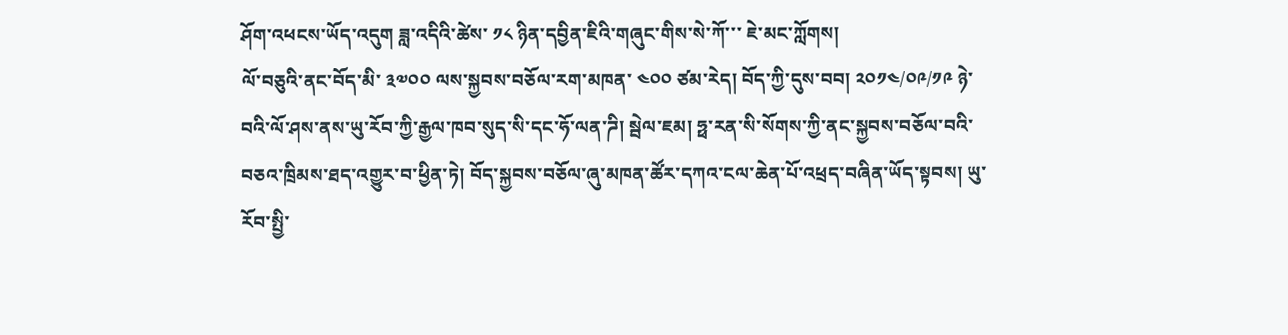ཤོག་འཕངས་ཡོད་འདུག ཟླ་འདིའི་ཚེས་ ༡༨ ཉིན་དབྱིན་ཇིའི་གཞུང་གིས་སེ་ཀོ་་་ ཇེ་མང་ཀློགས།
ལོ་བཅུའི་ནང་བོད་མི་ ༣༧༠༠ ལས་སྐྱབས་བཅོལ་རག་མཁན་ ༤༠༠ ཙམ་རེད། བོད་ཀྱི་དུས་བབ། ༢༠༡༤/༠༩/༡༩ ཉེ་བའི་ལོ་ཤས་ནས་ཡུ་རོབ་ཀྱི་རྒྱལ་ཁབ་སུད་སི་དང་ཧོ་ལན་ཌི། སྦེལ་ཇམ། ཧྥ་རན་སི་སོགས་ཀྱི་ནང་སྐྱབས་བཅོལ་བའི་བཅའ་ཁྲིམས་ཐད་འགྱུར་བ་ཕྱིན་ཏེ། བོད་སྐྱབས་བཅོལ་ཞུ་མཁན་ཚོར་དཀའ་ངལ་ཆེན་པོ་འཕྲད་བཞིན་ཡོད་སྟབས། ཡུ་རོབ་སྤྱི་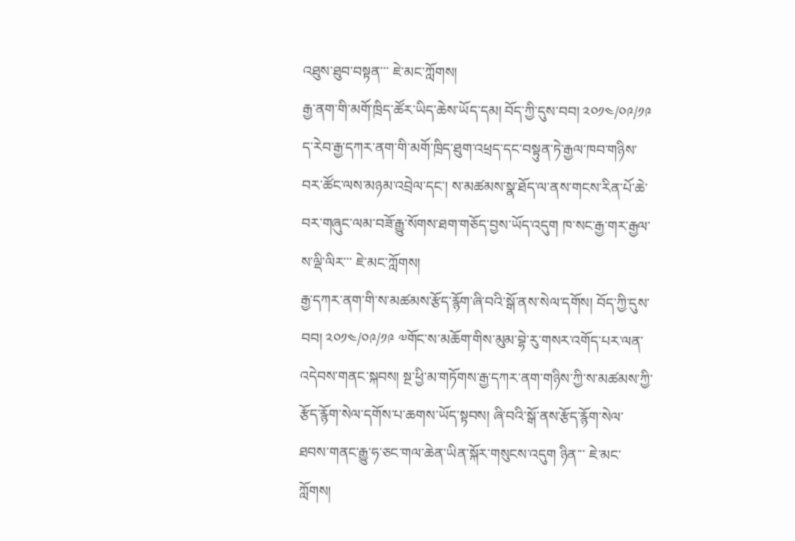འཐུས་ཐུབ་བསྟན་་་ ཇེ་མང་ཀློགས།
རྒྱ་ནག་གི་མགོ་ཁྲིད་ཚོར་ཡིད་ཆེས་ཡོད་དམ། བོད་ཀྱི་དུས་བབ། ༢༠༡༤/༠༩/༡༩ ད་རེབ་རྒྱ་དཀར་ནག་གི་མགོ་ཁྲིད་ཐུག་འཕྲད་དང་བསྟུན་ཏེ་རྒྱལ་ཁབ་གཉིས་བར་ཚོང་ལས་མཉམ་འབྲེལ་དང་། ས་མཚམས་སྣ་ཐོད་ལ་ནས་གངས་རིན་པོ་ཆེ་བར་གཞུང་ལམ་བཟོ་རྒྱུ་སོགས་ཐག་གཅོད་བྱས་ཡོད་འདུག ཁ་སང་རྒྱ་གར་རྒྱལ་ས་ལྡི་ལིར་་་ ཇེ་མང་ཀློགས།
རྒྱ་དཀར་ནག་གི་ས་མཚམས་རྩོད་རྙོག་ཞི་བའི་སྒོ་ནས་སེལ་དགོས། བོད་ཀྱི་དུས་བབ། ༢༠༡༤/༠༩/༡༩ ༧གོང་ས་མཆོག་གིས་མུམ་བྷེ་རུ་གསར་འགོད་པར་ལན་འདེབས་གནང་སྐབས། སྔ་ཕྱི་མ་གཏོགས་རྒྱ་དཀར་ནག་གཉིས་ཀྱི་ས་མཚམས་ཀྱི་རྩོད་རྙོག་སེལ་དགོས་པ་ཆགས་ཡོད་སྟབས། ཞི་བའི་སྒོ་ནས་རྩོད་རྙོག་སེལ་ཐབས་གནང་རྒྱུ་ཧ་ཅང་གལ་ཆེན་ཡིན་སྐོར་གསུངས་འདུག ཉིན་་་ ཇེ་མང་ཀློགས།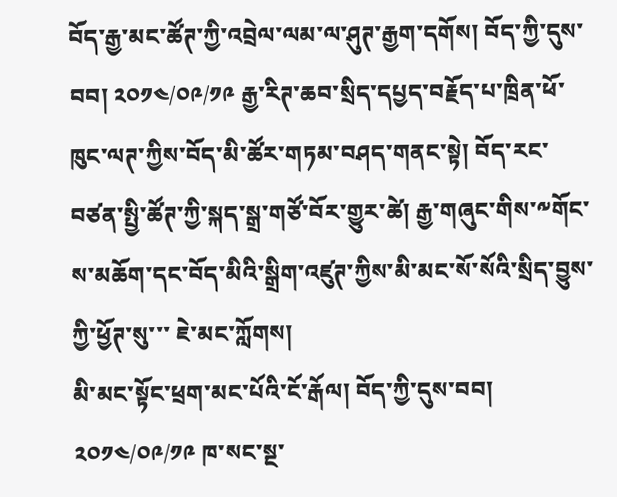བོད་རྒྱ་མང་ཚོཊ་ཀྱི་འབྲེལ་ལམ་ལ་ཤུཊ་རྒྱག་དགོས། བོད་ཀྱི་དུས་བབ། ༢༠༡༤/༠༩/༡༩ རྒྱ་རིཊ་ཆབ་སྲིད་དཔྱད་བརྗོད་པ་ཁྲིན་ཕོ་ཁུང་ལཊ་ཀྱིས་བོད་མི་ཚོར་གཏམ་བཤད་གནང་སྟེ། བོད་རང་བཙན་སྤྱི་ཚོཊ་ཀྱི་སྐད་སྒྲ་གཙོ་བོར་གྱུར་ཚེ། རྒྱ་གཞུང་གིས་༸གོང་ས་མཆོག་དང་བོད་མིའི་སྒྲིག་འཛུཊ་ཀྱིས་མི་མང་སོ་སོའི་སྲིད་བྱུས་ཀྱི་ཕྱོཊ་སུ་་་ ཇེ་མང་ཀློགས།
མི་མང་སྟོང་ཕྲག་མང་པོའི་ངོ་རྒོལ། བོད་ཀྱི་དུས་བབ། ༢༠༡༤/༠༩/༡༩ ཁ་སང་སྔ་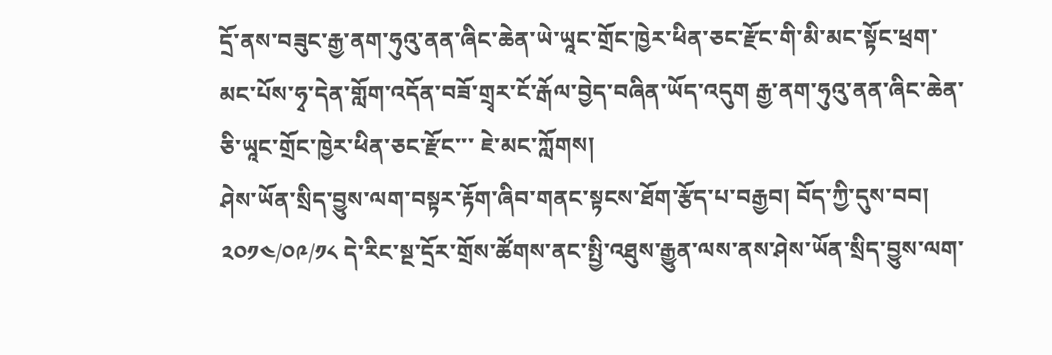དྲོ་ནས་བཟུང་རྒྱ་ནག་ཧུའུ་ནན་ཞིང་ཆེན་ཡེ་ཡཱང་གྲོང་ཁྱེར་ཕིན་ཅང་རྫོང་གི་མི་མང་སྟོང་ཕྲག་མང་པོས་ཧྭ་དེན་གློག་འདོན་བཟོ་གྲྭར་ངོ་རྒོལ་བྱེད་བཞིན་ཡོད་འདུག རྒྱ་ནག་ཧུའུ་ནན་ཞིང་ཆེན་ཅི་ཡཱང་གྲོང་ཁྱེར་ཕིན་ཅང་རྫོང་་་ ཇེ་མང་ཀློགས།
ཤེས་ཡོན་སྲིད་བྱུས་ལག་བསྟར་རྟོག་ཞིབ་གནང་སྟངས་ཐོག་རྩོད་པ་བརྒྱབ། བོད་ཀྱི་དུས་བབ། ༢༠༡༤/༠༩/༡༨ དེ་རིང་སྔ་དྲོར་གྲོས་ཚོགས་ནང་སྤྱི་འཐུས་རྒྱུན་ལས་ནས་ཤེས་ཡོན་སྲིད་བྱུས་ལག་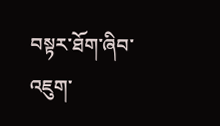བསྟར་ཐོག་ཞིབ་འཇུག་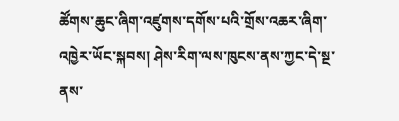ཚོགས་ཆུང་ཞིག་འཛུགས་དགོས་པའི་གྲོས་འཆར་ཞིག་འཁྱེར་ཡོང་སྐབས། ཤེས་རིག་ལས་ཁུངས་ནས་ཀྱང་དེ་སྔ་ནས་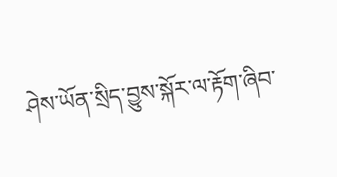ཤེས་ཡོན་སྲིད་བྱུས་སྐོར་ལ་རྟོག་ཞིབ་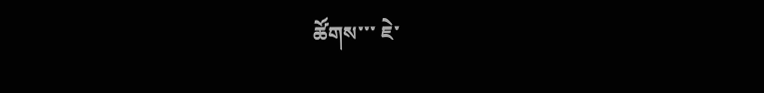ཚོགས་་་ ཇེ་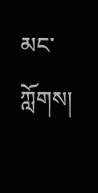མང་ཀློགས།